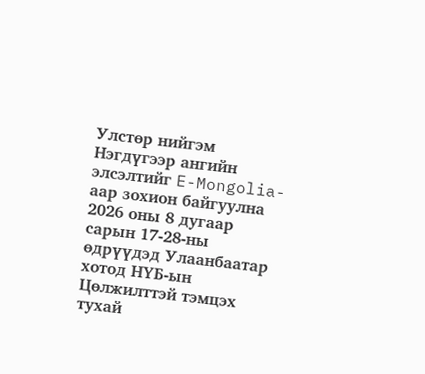Улстөр нийгэм
Нэгдүгээр ангийн элсэлтийг E-Mongolia-аар зохион байгуулна
2026 оны 8 дугаар сарын 17-28-ны өдрүүдэд Улаанбаатар хотод НҮБ-ын Цөлжилттэй тэмцэх тухай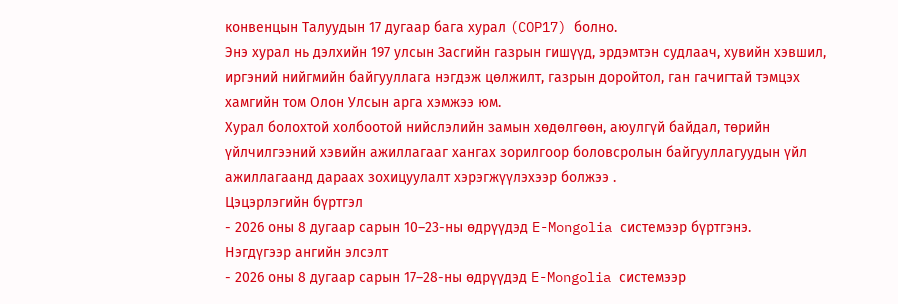конвенцын Талуудын 17 дугаар бага хурал (COP17) болно.
Энэ хурал нь дэлхийн 197 улсын Засгийн газрын гишүүд, эрдэмтэн судлаач, хувийн хэвшил, иргэний нийгмийн байгууллага нэгдэж цөлжилт, газрын доройтол, ган гачигтай тэмцэх хамгийн том Олон Улсын арга хэмжээ юм.
Хурал болохтой холбоотой нийслэлийн замын хөдөлгөөн, аюулгүй байдал, төрийн үйлчилгээний хэвийн ажиллагааг хангах зорилгоор боловсролын байгууллагуудын үйл ажиллагаанд дараах зохицуулалт хэрэгжүүлэхээр болжээ .
Цэцэрлэгийн бүртгэл
- 2026 оны 8 дугаар сарын 10–23-ны өдрүүдэд E-Mongolia системээр бүртгэнэ.
Нэгдүгээр ангийн элсэлт
- 2026 оны 8 дугаар сарын 17–28-ны өдрүүдэд E-Mongolia системээр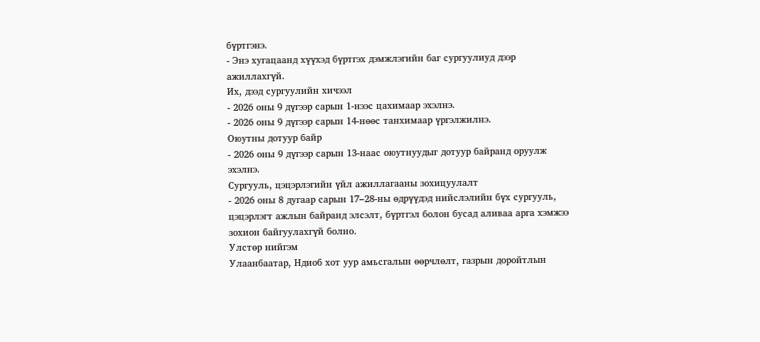бүртгэнэ.
- Энэ хугацаанд хүүхэд бүртгэх дэмжлэгийн баг сургуулиуд дээр ажиллахгүй.
Их, дээд сургуулийн хичээл
- 2026 оны 9 дүгээр сарын 1-нээс цахимаар эхэлнэ.
- 2026 оны 9 дүгээр сарын 14-нөөс танхимаар үргэлжилнэ.
Оюутны дотуур байр
- 2026 оны 9 дүгээр сарын 13-наас оюутнуудыг дотуур байранд оруулж эхэлнэ.
Сургууль, цэцэрлэгийн үйл ажиллагааны зохицуулалт
- 2026 оны 8 дугаар сарын 17–28-ны өдрүүдэд нийслэлийн бүх сургууль, цэцэрлэгт ажлын байранд элсэлт, бүртгэл болон бусад аливаа арга хэмжээ зохион байгуулахгүй болно.
Улстөр нийгэм
Улаанбаатар, Ндиоб хот уур амьсгалын өөрчлөлт, газрын доройтлын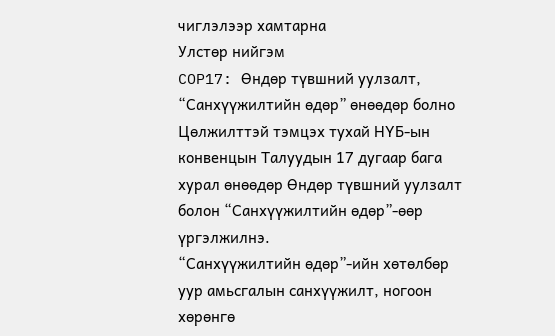чиглэлээр хамтарна
Улстөр нийгэм
COP17: Өндөр түвшний уулзалт, “Санхүүжилтийн өдөр” өнөөдөр болно
Цөлжилттэй тэмцэх тухай НҮБ-ын конвенцын Талуудын 17 дугаар бага хурал өнөөдөр Өндөр түвшний уулзалт болон “Санхүүжилтийн өдөр”-өөр үргэлжилнэ.
“Санхүүжилтийн өдөр”-ийн хөтөлбөр уур амьсгалын санхүүжилт, ногоон хөрөнгө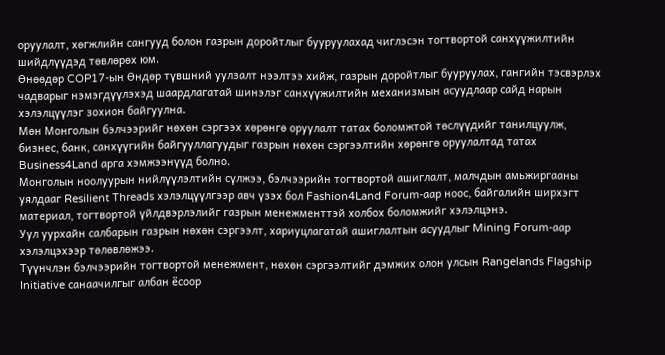оруулалт, хөгжлийн сангууд болон газрын доройтлыг бууруулахад чиглэсэн тогтвортой санхүүжилтийн шийдлүүдэд төвлөрөх юм.
Өнөөдөр COP17-ын Өндөр түвшний уулзалт нээлтээ хийж, газрын доройтлыг бууруулах, гангийн тэсвэрлэх чадварыг нэмэгдүүлэхэд шаардлагатай шинэлэг санхүүжилтийн механизмын асуудлаар сайд нарын хэлэлцүүлэг зохион байгуулна.
Мөн Монголын бэлчээрийг нөхөн сэргээх хөрөнгө оруулалт татах боломжтой төслүүдийг танилцуулж, бизнес, банк, санхүүгийн байгууллагуудыг газрын нөхөн сэргээлтийн хөрөнгө оруулалтад татах Business4Land арга хэмжээнүүд болно.
Монголын ноолуурын нийлүүлэлтийн сүлжээ, бэлчээрийн тогтвортой ашиглалт, малчдын амьжиргааны уялдааг Resilient Threads хэлэлцүүлгээр авч үзэх бол Fashion4Land Forum-аар ноос, байгалийн ширхэгт материал, тогтвортой үйлдвэрлэлийг газрын менежменттэй холбох боломжийг хэлэлцэнэ.
Уул уурхайн салбарын газрын нөхөн сэргээлт, хариуцлагатай ашиглалтын асуудлыг Mining Forum-аар хэлэлцэхээр төлөвлөжээ.
Түүнчлэн бэлчээрийн тогтвортой менежмент, нөхөн сэргээлтийг дэмжих олон улсын Rangelands Flagship Initiative санаачилгыг албан ёсоор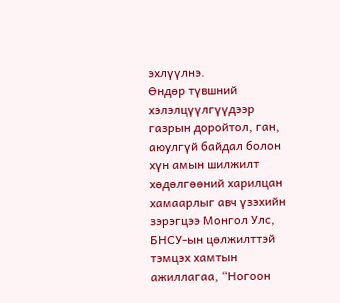эхлүүлнэ.
Өндөр түвшний хэлэлцүүлгүүдээр газрын доройтол, ган, аюулгүй байдал болон хүн амын шилжилт хөдөлгөөний харилцан хамаарлыг авч үзэхийн зэрэгцээ Монгол Улс, БНСУ-ын цөлжилттэй тэмцэх хамтын ажиллагаа, “Ногоон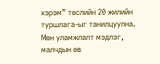хэрэм” төслийн 20 жилийн туршлага-ыг танилцуулна.
Мөн уламжлалт мэдлэг, малчдын өв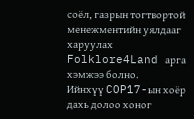соёл, газрын тогтвортой менежментийн уялдааг харуулах Folklore4Land арга хэмжээ болно.
Ийнхүү COP17-ын хоёр дахь долоо хоног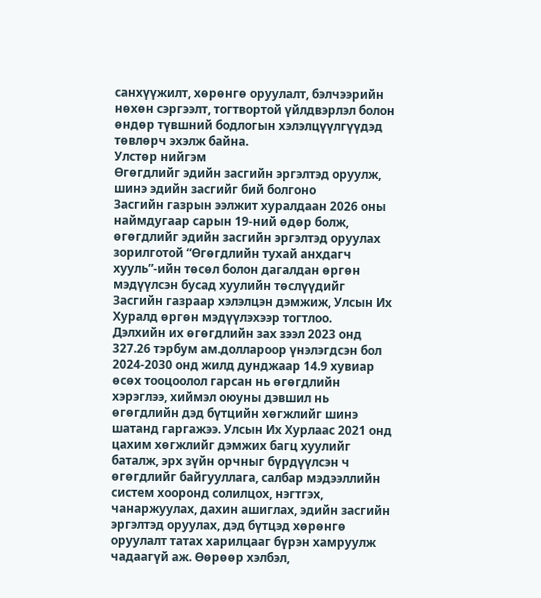санхүүжилт, хөрөнгө оруулалт, бэлчээрийн нөхөн сэргээлт, тогтвортой үйлдвэрлэл болон өндөр түвшний бодлогын хэлэлцүүлгүүдэд төвлөрч эхэлж байна.
Улстөр нийгэм
Өгөгдлийг эдийн засгийн эргэлтэд оруулж, шинэ эдийн засгийг бий болгоно
Засгийн газрын ээлжит хуралдаан 2026 оны наймдугаар сарын 19-ний өдөр болж, өгөгдлийг эдийн засгийн эргэлтэд оруулах зорилготой “Өгөгдлийн тухай анхдагч хууль”-ийн төсөл болон дагалдан өргөн мэдүүлсэн бусад хуулийн төслүүдийг Засгийн газраар хэлэлцэн дэмжиж, Улсын Их Хуралд өргөн мэдүүлэхээр тогтлоо.
Дэлхийн их өгөгдлийн зах зээл 2023 онд 327.26 тэрбум ам.доллароор үнэлэгдсэн бол 2024-2030 онд жилд дунджаар 14.9 хувиар өсөх тооцоолол гарсан нь өгөгдлийн хэрэглээ, хиймэл оюуны дэвшил нь өгөгдлийн дэд бүтцийн хөгжлийг шинэ шатанд гаргажээ. Улсын Их Хурлаас 2021 онд цахим хөгжлийг дэмжих багц хуулийг баталж, эрх зүйн орчныг бүрдүүлсэн ч өгөгдлийг байгууллага, салбар мэдээллийн систем хооронд солилцох, нэгтгэх, чанаржуулах, дахин ашиглах, эдийн засгийн эргэлтэд оруулах, дэд бүтцэд хөрөнгө оруулалт татах харилцааг бүрэн хамруулж чадаагүй аж. Өөрөөр хэлбэл,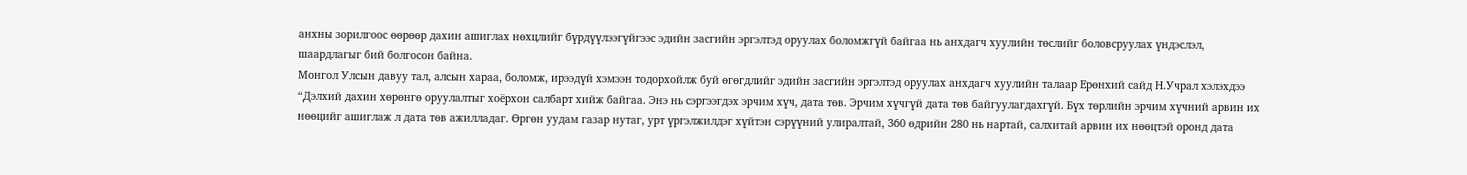анхны зорилгоос өөрөөр дахин ашиглах нөхцлийг бүрдүүлээгүйгээс эдийн засгийн эргэлтэд оруулах боломжгүй байгаа нь анхдагч хуулийн төслийг боловсруулах үндэслэл, шаардлагыг бий болгосон байна.
Монгол Улсын давуу тал, алсын хараа, боломж, ирээдүй хэмээн тодорхойлж буй өгөгдлийг эдийн засгийн эргэлтэд оруулах анхдагч хуулийн талаар Ерөнхий сайд Н.Учрал хэлэхдээ “Дэлхий дахин хөрөнгө оруулалтыг хоёрхон салбарт хийж байгаа. Энэ нь сэргээгдэх эрчим хүч, дата төв. Эрчим хүчгүй дата төв байгуулагдахгүй. Бүх төрлийн эрчим хүчний арвин их нөөцийг ашиглаж л дата төв ажилладаг. Өргөн уудам газар нутаг, урт үргэлжилдэг хүйтэн сэрүүний улиралтай, 360 өдрийн 280 нь нартай, салхитай арвин их нөөцтэй оронд дата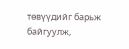төвүүдийг барьж байгуулж,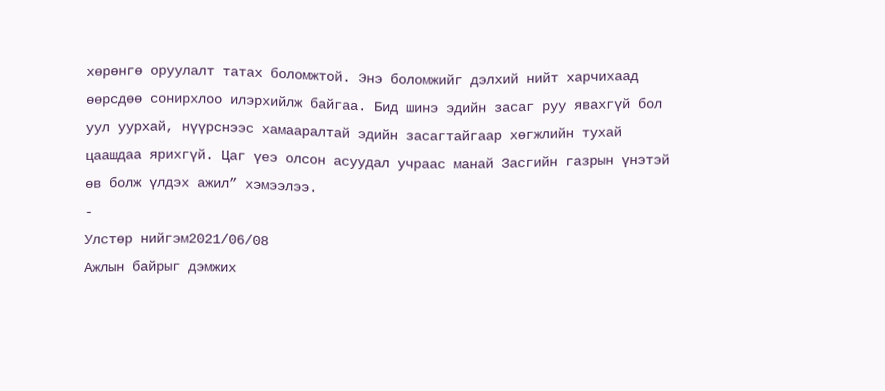хөрөнгө оруулалт татах боломжтой. Энэ боломжийг дэлхий нийт харчихаад өөрсдөө сонирхлоо илэрхийлж байгаа. Бид шинэ эдийн засаг руу явахгүй бол уул уурхай, нүүрснээс хамааралтай эдийн засагтайгаар хөгжлийн тухай цаашдаа ярихгүй. Цаг үеэ олсон асуудал учраас манай Засгийн газрын үнэтэй өв болж үлдэх ажил” хэмээлээ.
-
Улстөр нийгэм2021/06/08
Ажлын байрыг дэмжих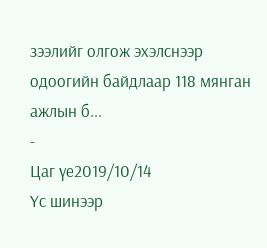зээлийг олгож эхэлснээр одоогийн байдлаар 118 мянган ажлын б...
-
Цаг үе2019/10/14
Үс шинээр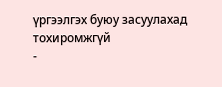үргээлгэх буюу засуулахад тохиромжгүй
-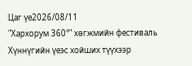Цаг үе2026/08/11
"Хархорум 360°" хөгжмийн фестиваль Хүннүгийн үеэс хойших түүхээр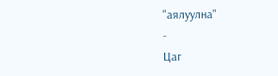"аялуулна"
-
Цаг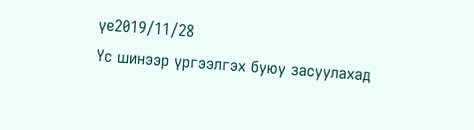үе2019/11/28
Үс шинээр үргээлгэх буюу засуулахад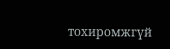тохиромжгүй